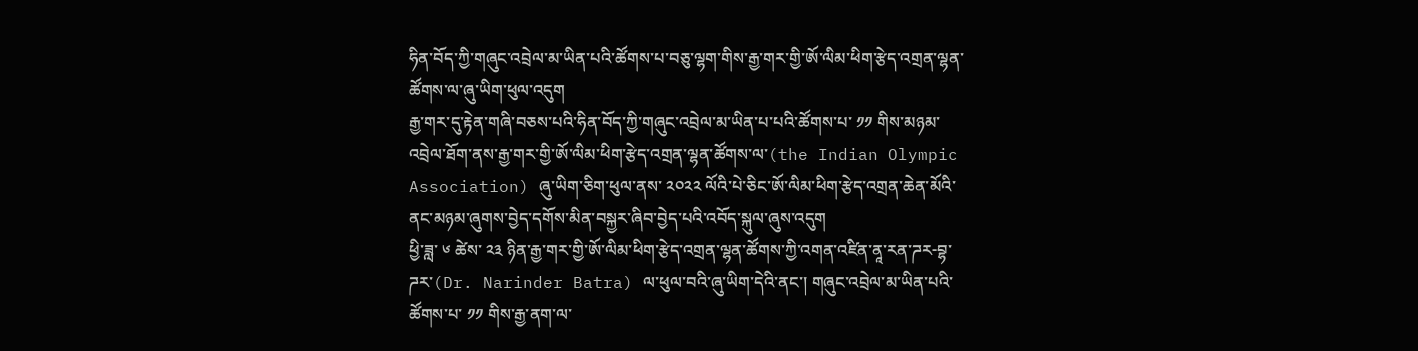ཧིན་བོད་ཀྱི་གཞུང་འབྲེལ་མ་ཡིན་པའི་ཚོགས་པ་བཅུ་ལྷག་གིས་རྒྱ་གར་གྱི་ཨོ་ལིམ་ཕིག་རྩེད་འགྲན་ལྷན་ཚོགས་ལ་ཞུ་ཡིག་ཕུལ་འདུག
རྒྱ་གར་དུ་རྟེན་གཞི་བཅས་པའི་ཧིན་བོད་ཀྱི་གཞུང་འབྲེལ་མ་ཡིན་པ་པའི་ཚོགས་པ་ ༡༡ གིས་མཉམ་འབྲེལ་ཐོག་ནས་རྒྱ་གར་གྱི་ཨོ་ལིམ་ཕིག་རྩེད་འགྲན་ལྷན་ཚོགས་ལ་(the Indian Olympic Association) ཞུ་ཡིག་ཅིག་ཕུལ་ནས་ ༢༠༢༢ ལོའི་པེ་ཅིང་ཨོ་ལིམ་ཕིག་རྩེད་འགྲན་ཆེན་མོའི་ནང་མཉམ་ཞུགས་བྱེད་དགོས་མིན་བསྐྱར་ཞིབ་བྱེད་པའི་འབོད་སྐུལ་ཞུས་འདུག
ཕྱི་ཟླ་ ༦ ཚེས་ ༢༣ ཉིན་རྒྱ་གར་གྱི་ཨོ་ལིམ་ཕིག་རྩེད་འགྲན་ལྷན་ཚོགས་ཀྱི་འགན་འཛིན་ནཱ་རན་ཌར-བྷ་ཌར་(Dr. Narinder Batra) ལ་ཕུལ་བའི་ཞུ་ཡིག་དེའི་ནང་། གཞུང་འབྲེལ་མ་ཡིན་པའི་ཚོགས་པ་ ༡༡ གིས་རྒྱ་ནག་ལ་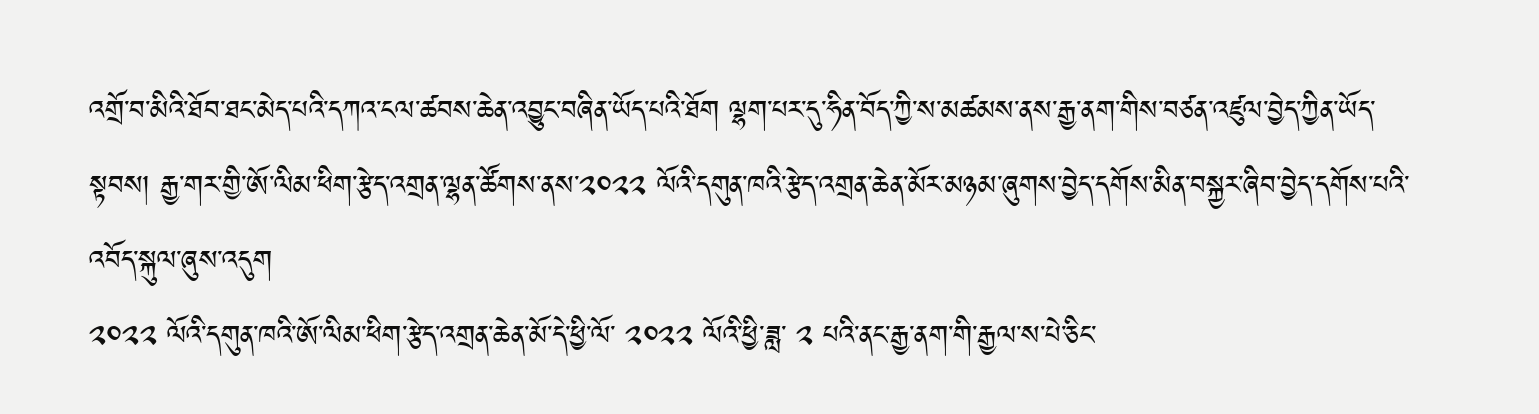འགྲོ་བ་མིའི་ཐོབ་ཐང་མེད་པའི་དཀའ་ངལ་ཚབས་ཆེན་འབྱུང་བཞིན་ཡོད་པའི་ཐོག ལྷག་པར་དུ་ཧིན་བོད་ཀྱི་ས་མཚམས་ནས་རྒྱ་ནག་གིས་བཙན་འཛུལ་བྱེད་ཀྱིན་ཡོད་སྟབས། རྒྱ་གར་གྱི་ཨོ་ལིམ་ཕིག་རྩེད་འགྲན་ལྷན་ཚོགས་ནས་༢༠༢༢ ལོའི་དགུན་ཁའི་རྩེད་འགྲན་ཆེན་མོར་མཉམ་ཞུགས་བྱེད་དགོས་མིན་བསྐྱར་ཞིབ་བྱེད་དགོས་པའི་འབོད་སྐུལ་ཞུས་འདུག
༢༠༢༢ ལོའི་དགུན་ཁའི་ཨོ་ལིམ་ཕིག་རྩེད་འགྲན་ཆེན་མོ་དེ་ཕྱི་ལོ་ ༢༠༢༢ ལོའི་ཕྱི་ཟླ་ ༢ པའི་ནང་རྒྱ་ནག་གི་རྒྱལ་ས་པེ་ཅིང་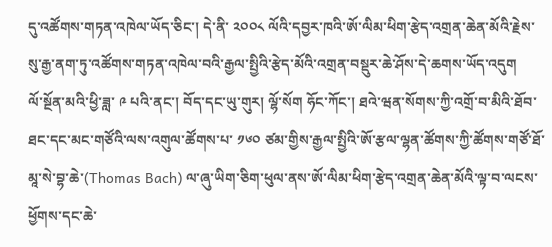དུ་འཚོགས་གཏན་འཁེལ་ཡོད་ཅིང་། དེ་ནི་ ༢༠༠༨ ལོའི་དབྱར་ཁའི་ཨོ་ལིམ་ཕིག་རྩེད་འགྲན་ཆེན་མོའི་རྗེས་སུ་རྒྱ་ནག་ཏུ་འཚོགས་གཏན་འཁེལ་བའི་རྒྱལ་སྤྱིའི་རྩེད་མོའི་འགྲན་བསྡུར་ཆེ་ཤོས་དེ་ཆགས་ཡོད་འདུག
ལོ་སྔོན་མའི་ཕྱི་ཟླ་ ༩ པའི་ནང་། བོད་དང་ཡུ་གུར། ལྷོ་སོག ཧོང་ཀོང་། ཐའེ་ཝན་སོགས་ཀྱི་འགྲོ་བ་མིའི་ཐོབ་ཐང་དང་མང་གཙོའི་ལས་འགུལ་ཚོགས་པ་ ༡༦༠ ཙམ་གྱིས་རྒྱལ་སྤྱིའི་ཨོ་རྩལ་ལྷན་ཚོགས་ཀྱི་ཚོགས་གཙོ་ཐོ་མཱ་སེ་བྷ་ཆེ་(Thomas Bach) ལ་ཞུ་ཡིག་ཅིག་ཕུལ་ནས་ཨོ་ལིམ་ཕིག་རྩེད་འགྲན་ཆེན་མོའི་ལྟ་བ་ལངས་ཕྱོགས་དང་ཆེ་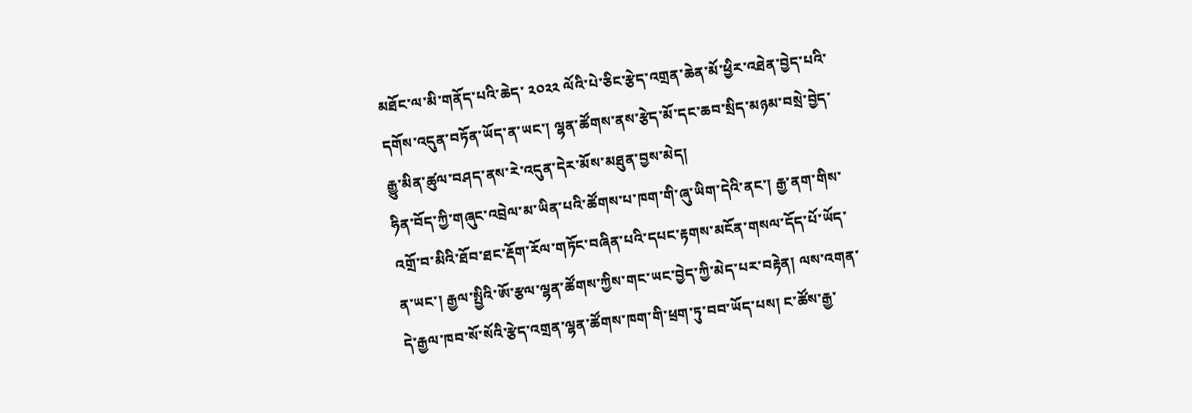མཐོང་ལ་མི་གནོད་པའི་ཆེད་ ༢༠༢༢ ལོའི་པེ་ཅིང་རྩེད་འགྲན་ཆེན་མོ་ཕྱིར་འཐེན་བྱེད་པའི་དགོས་འདུན་བཏོན་ཡོད་ན་ཡང་། ལྷན་ཚོགས་ནས་རྩེད་མོ་དང་ཆབ་སྲིད་མཉམ་བསྲེ་བྱེད་རྒྱུ་མིན་ཚུལ་བཤད་ནས་རེ་འདུན་དེར་མོས་མཐུན་བྱས་མེད།
ཧིན་བོད་ཀྱི་གཞུང་འབྲེལ་མ་ཡིན་པའི་ཚོགས་པ་ཁག་གི་ཞུ་ཡིག་དེའི་ནང་། རྒྱ་ནག་གིས་འགྲོ་བ་མིའི་ཐོབ་ཐང་རྡོག་རོལ་གཏོང་བཞིན་པའི་དཔང་རྟགས་མངོན་གསལ་དོད་པོ་ཡོད་ན་ཡང་། རྒྱལ་སྤྱིའི་ཨོ་རྩལ་ལྷན་ཚོགས་ཀྱིས་གང་ཡང་བྱེད་ཀྱི་མེད་པར་བརྟེན། ལས་འགན་དེ་རྒྱལ་ཁབ་སོ་སོའི་རྩེད་འགྲན་ལྷན་ཚོགས་ཁག་གི་ཕྲག་ཏུ་བབ་ཡོད་པས། ང་ཚོས་རྒྱ་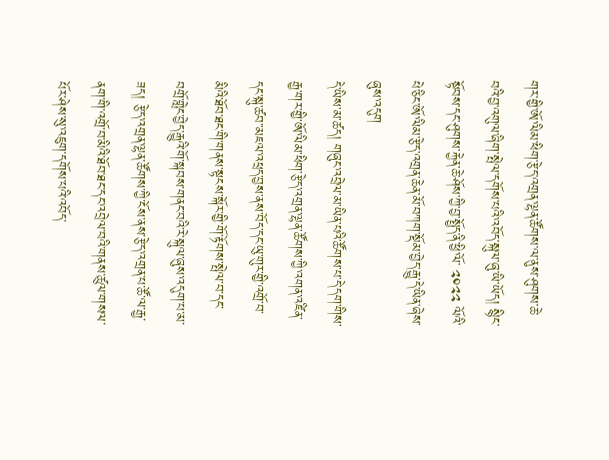གར་གྱི་ཨོ་ལིམ་ཕིག་རྩེད་འགྲན་ལྷན་ཚོགས་ལ་ནུས་ཤུགས་ཆེ་བའི་བྱ་འགུལ་ཞིག་སྤེལ་དགོས་པའི་འབོད་སྐུལ་ཞུ་ཡི་ཡོད། སྙིང་སྟོབས་དང་ཤུགས་རྐྱེན་ཆེ་ཤོས་ཀྱི་བྱ་སྤྱོད་ནི་ཕྱི་ལོ་ ༢༠༢༢ ལོའི་པེ་ཅིང་ཨོ་ལིམ་རྩེད་འགྲན་ཆེན་མོ་བཀག་སྡོམ་བྱེད་རྒྱུ་དེ་ཡིན་ཞེས་ཞུས་འདུག
དེ་ཡིས་མ་ཚད། གཞུང་འབྲེལ་མ་ཡིན་པའི་ཚོགས་པ་དེ་དག་གིས་རྒྱ་གར་གྱི་ཨོ་ལིམ་ཕིག་རྩེད་འགྲན་ལྷན་ཚོགས་ཀྱི་འགན་འཛིན་དང་སྐུ་ཚབ་་མཇལ་འཕྲད་བྱས་ནས་བོད་དང་ཡུ་གུར་གྱི་འགྲོ་བ་མིའི་ཐོབ་ཐང་གི་གནས་སྟངས་སྐོར་གྱི་གོ་རྟོགས་སྤེལ་བ་དང་བགྲོ་གླེང་བྱེད་རྒྱུའི་གོ་སྐབས་གནང་བའི་རེ་སྐུལ་ཞུས་འདུག་པ་མ་ཟད། རྩེད་འགྲན་ལྷན་ཚོགས་ཀྱི་ངོས་ནས་རྩེད་འགྲན་པ་ཚོ་ལ་རྒྱ་ནག་གི་འགྲོ་བ་མིའི་ཐོབ་ཐང་དང་འབྲེལ་བའི་གནས་ཚུལ་གསལ་པོར་ཤེས་སུ་འཇུག་དགོས་པའི་འབོད་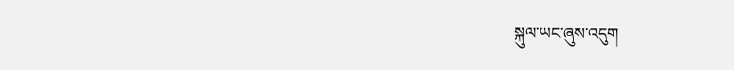སྐུལ་ཡང་ཞུས་འདུག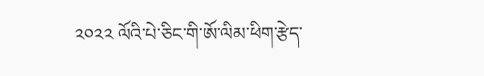༢༠༢༢ ལོའི་པེ་ཅིང་གི་ཨོ་ལིམ་ཕིག་རྩེད་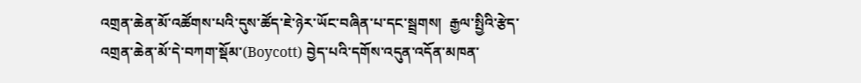འགྲན་ཆེན་མོ་འཚོགས་པའི་དུས་ཚོད་ཇེ་ཉེར་ཡོང་བཞིན་པ་དང་སྦྲགས།  རྒྱལ་སྤྱིའི་རྩེད་འགྲན་ཆེན་མོ་དེ་བཀག་སྡོམ་(Boycott) བྱེད་པའི་དགོས་འདུན་འདོན་མཁན་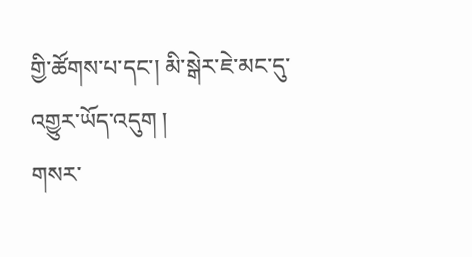གྱི་ཚོགས་པ་དང་། མི་སྒེར་ཇེ་མང་དུ་འགྱུར་ཡོད་འདུག །
གསར་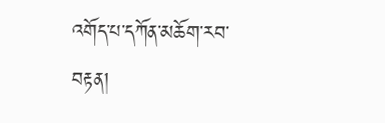འགོད་པ་དཀོན་མཆོག་རབ་བརྟན།